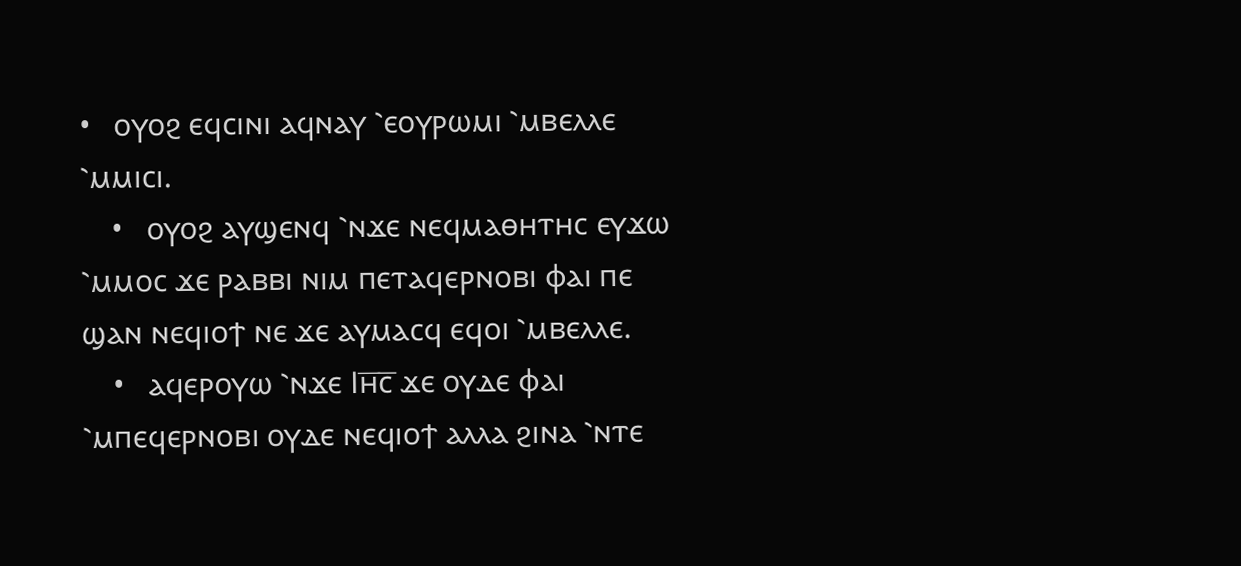•   ⲟⲩⲟϩ ⲉϥⲥⲓⲛⲓ ⲁϥⲛⲁⲩ ⳿ⲉⲟⲩⲣⲱⲙⲓ ⳿ⲙⲃⲉⲗⲗⲉ ⳿ⲙⲙⲓⲥⲓ.
    •   ⲟⲩⲟϩ ⲁⲩϣⲉⲛϥ ⳿ⲛϫⲉ ⲛⲉϥⲙⲁⲑⲏⲧⲏⲥ ⲉⲩϫⲱ ⳿ⲙⲙⲟⲥ ϫⲉ ⲣⲁⲃⲃⲓ ⲛⲓⲙ ⲡⲉⲧⲁϥⲉⲣⲛⲟⲃⲓ ⲫⲁⲓ ⲡⲉ ϣⲁⲛ ⲛⲉϥⲓⲟϯ ⲛⲉ ϫⲉ ⲁⲩⲙⲁⲥϥ ⲉϥⲟⲓ ⳿ⲙⲃⲉⲗⲗⲉ.
    •   ⲁϥⲉⲣⲟⲩⲱ ⳿ⲛϫⲉ Ⲓⲏ̅ⲥ̅ ϫⲉ ⲟⲩⲇⲉ ⲫⲁⲓ ⳿ⲙⲡⲉϥⲉⲣⲛⲟⲃⲓ ⲟⲩⲇⲉ ⲛⲉϥⲓⲟϯ ⲁⲗⲗⲁ ϩⲓⲛⲁ ⳿ⲛⲧⲉ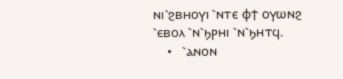ⲛⲓ⳿ϩⲃⲏⲟⲩⲓ ⳿ⲛⲧⲉ ⲫϯ ⲟⲩⲱⲛϩ ⳿ⲉⲃⲟⲗ ⳿ⲛ⳿ϧⲣⲏⲓ ⳿ⲛ⳿ϧⲏⲧϥ.
    •   ⳿ⲁⲛⲟⲛ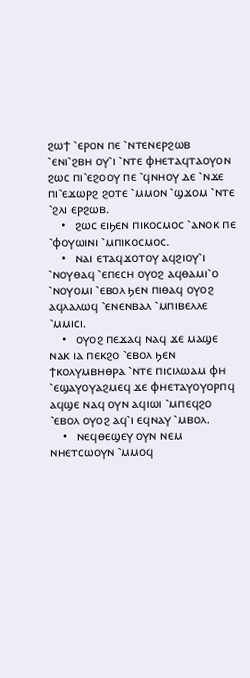ϩⲱϯ ⳿ⲉⲣⲟⲛ ⲡⲉ ⳿ⲛⲧⲉⲛⲉⲣϩⲱⲃ ⳿ⲉⲛⲓ⳿ϩⲃⲏ ⲟⲩ⳿ⲓ ⳿ⲛⲧⲉ ⲫⲏⲉⲧⲁϥⲧⲁⲟⲩⲟⲛ ϩⲱⲥ ⲡⲓ⳿ⲉϩⲟⲟⲩ ⲡⲉ ⳿ϥⲛⲏⲟⲩ ⲇⲉ ⳿ⲛϫⲉ ⲡⲓ⳿ⲉϫⲱⲣϩ ϩⲟⲧⲉ ⳿ⲙⲙⲟⲛ ⳿ϣϫⲟⲙ ⳿ⲛⲧⲉ ⳿ϩⲗⲓ ⲉⲣϩⲱⲃ.
    •   ϩⲱⲥ ⲉⲓϧⲉⲛ ⲡⲓⲕⲟⲥⲙⲟⲥ ⳿ⲁⲛⲟⲕ ⲡⲉ ⳿ⲫⲟⲩⲱⲓⲛⲓ ⳿ⲙⲡⲓⲕⲟⲥⲙⲟⲥ.
    •   ⲛⲁⲓ ⲉⲧⲁϥϫⲟⲧⲟⲩ ⲁϥϩⲓⲟⲩ⳿ⲓ ⳿ⲛⲟⲩⲑⲁϥ ⳿ⲉⲡⲉⲥⲏ ⲟⲩⲟϩ ⲁϥⲑⲁⲙⲓ⳿ⲟ ⳿ⲛⲟⲩⲟⲙⲓ ⳿ⲉⲃⲟⲗ ϧⲉⲛ ⲡⲓⲑⲁϥ ⲟⲩⲟϩ ⲁϥⲗⲁⲗⲱϥ ⳿ⲉⲛⲉⲛⲃⲁⲗ ⳿ⲙⲡⲓⲃⲉⲗⲗⲉ ⳿ⲙⲙⲓⲥⲓ.
    •   ⲟⲩⲟϩ ⲡⲉϫⲁϥ ⲛⲁϥ ϫⲉ ⲙⲁϣⲉ ⲛⲁⲕ ⲓⲁ ⲡⲉⲕϩⲟ ⳿ⲉⲃⲟⲗ ϧⲉⲛ ϯⲕⲟⲗⲩⲙⲃⲏⲑⲣⲁ ⳿ⲛⲧⲉ ⲡⲓⲥⲓⲗⲱⲁⲙ ⲫⲏ ⳿ⲉϣⲁⲩⲟⲩⲁϩⲙⲉϥ ϫⲉ ⲫⲏⲉⲧⲁⲩⲟⲩⲟⲣⲡϥ ⲁϥϣⲉ ⲛⲁϥ ⲟⲩⲛ ⲁϥⲓⲱⲓ ⳿ⲙⲡⲉϥϩⲟ ⳿ⲉⲃⲟⲗ ⲟⲩⲟϩ ⲁϥ⳿ⲓ ⲉϥⲛⲁⲩ ⳿ⲙⲃⲟⲗ.
    •   ⲛⲉϥⲑⲉϣⲉⲩ ⲟⲩⲛ ⲛⲉⲙ ⲛⲏⲉⲧⲥⲱⲟⲩⲛ ⳿ⲙⲙⲟϥ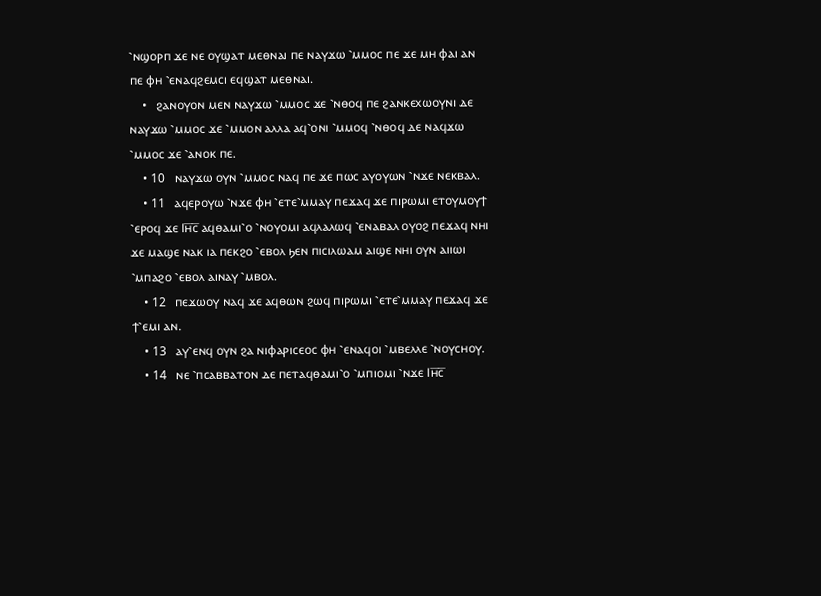⳿ⲛϣⲟⲣⲡ ϫⲉ ⲛⲉ ⲟⲩϣⲁⲧ ⲙⲉⲑⲛⲁⲓ ⲡⲉ ⲛⲁⲩϫⲱ ⳿ⲙⲙⲟⲥ ⲡⲉ ϫⲉ ⲙⲏ ⲫⲁⲓ ⲁⲛ ⲡⲉ ⲫⲏ ⳿ⲉⲛⲁϥϩⲉⲙⲥⲓ ⲉϥϣⲁⲧ ⲙⲉⲑⲛⲁⲓ.
    •   ϩⲁⲛⲟⲩⲟⲛ ⲙⲉⲛ ⲛⲁⲩϫⲱ ⳿ⲙⲙⲟⲥ ϫⲉ ⳿ⲛⲑⲟϥ ⲡⲉ ϩⲁⲛⲕⲉⲭⲱⲟⲩⲛⲓ ⲇⲉ ⲛⲁⲩϫⲱ ⳿ⲙⲙⲟⲥ ϫⲉ ⳿ⲙⲙⲟⲛ ⲁⲗⲗⲁ ⲁϥ⳿ⲟⲛⲓ ⳿ⲙⲙⲟϥ ⳿ⲛⲑⲟϥ ⲇⲉ ⲛⲁϥϫⲱ ⳿ⲙⲙⲟⲥ ϫⲉ ⳿ⲁⲛⲟⲕ ⲡⲉ.
    • 10   ⲛⲁⲩϫⲱ ⲟⲩⲛ ⳿ⲙⲙⲟⲥ ⲛⲁϥ ⲡⲉ ϫⲉ ⲡⲱⲥ ⲁⲩⲟⲩⲱⲛ ⳿ⲛϫⲉ ⲛⲉⲕⲃⲁⲗ.
    • 11   ⲁϥⲉⲣⲟⲩⲱ ⳿ⲛϫⲉ ⲫⲏ ⳿ⲉⲧⲉ⳿ⲙⲙⲁⲩ ⲡⲉϫⲁϥ ϫⲉ ⲡⲓⲣⲱⲙⲓ ⲉⲧⲟⲩⲙⲟⲩϯ ⳿ⲉⲣⲟϥ ϫⲉ Ⲓⲏ̅ⲥ̅ ⲁϥⲑⲁⲙⲓ⳿ⲟ ⳿ⲛⲟⲩⲟⲙⲓ ⲁϥⲗⲁⲗⲱϥ ⳿ⲉⲛⲁⲃⲁⲗ ⲟⲩⲟϩ ⲡⲉϫⲁϥ ⲛⲏⲓ ϫⲉ ⲙⲁϣⲉ ⲛⲁⲕ ⲓⲁ ⲡⲉⲕϩⲟ ⳿ⲉⲃⲟⲗ ϧⲉⲛ ⲡⲓⲥⲓⲗⲱⲁⲙ ⲁⲓϣⲉ ⲛⲏⲓ ⲟⲩⲛ ⲁⲓⲓⲱⲓ ⳿ⲙⲡⲁϩⲟ ⳿ⲉⲃⲟⲗ ⲁⲓⲛⲁⲩ ⳿ⲙⲃⲟⲗ.
    • 12   ⲡⲉϫⲱⲟⲩ ⲛⲁϥ ϫⲉ ⲁϥⲑⲱⲛ ϩⲱϥ ⲡⲓⲣⲱⲙⲓ ⳿ⲉⲧⲉ⳿ⲙⲙⲁⲩ ⲡⲉϫⲁϥ ϫⲉ ϯ⳿ⲉⲙⲓ ⲁⲛ.
    • 13   ⲁⲩ⳿ⲉⲛϥ ⲟⲩⲛ ϩⲁ ⲛⲓⲫⲁⲣⲓⲥⲉⲟⲥ ⲫⲏ ⳿ⲉⲛⲁϥⲟⲓ ⳿ⲙⲃⲉⲗⲗⲉ ⳿ⲛⲟⲩⲥⲏⲟⲩ.
    • 14   ⲛⲉ ⳿ⲡⲥⲁⲃⲃⲁⲧⲟⲛ ⲇⲉ ⲡⲉⲧⲁϥⲑⲁⲙⲓ⳿ⲟ ⳿ⲙⲡⲓⲟⲙⲓ ⳿ⲛϫⲉ Ⲓⲏ̅ⲥ̅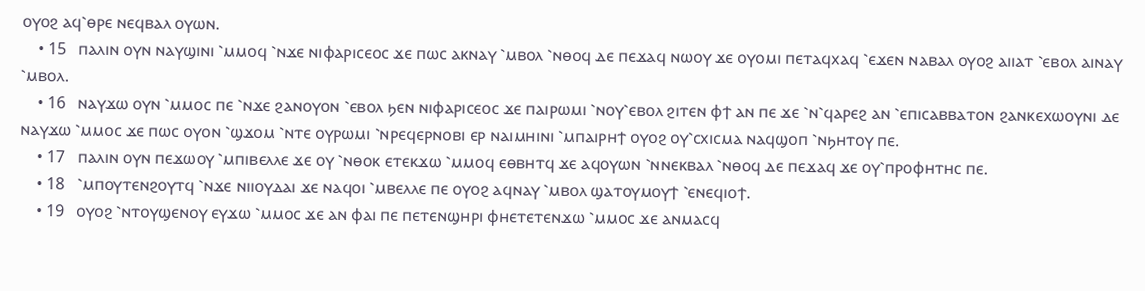ⲟⲩⲟϩ ⲁϥ⳿ⲑⲣⲉ ⲛⲉϥⲃⲁⲗ ⲟⲩⲱⲛ.
    • 15   ⲡⲁⲗⲓⲛ ⲟⲩⲛ ⲛⲁⲩϣⲓⲛⲓ ⳿ⲙⲙⲟϥ ⳿ⲛϫⲉ ⲛⲓⲫⲁⲣⲓⲥⲉⲟⲥ ϫⲉ ⲡⲱⲥ ⲁⲕⲛⲁⲩ ⳿ⲙⲃⲟⲗ ⳿ⲛⲑⲟϥ ⲇⲉ ⲡⲉϫⲁϥ ⲛⲱⲟⲩ ϫⲉ ⲟⲩⲟⲙⲓ ⲡⲉⲧⲁϥⲭⲁϥ ⳿ⲉϫⲉⲛ ⲛⲁⲃⲁⲗ ⲟⲩⲟϩ ⲁⲓⲓⲁⲧ ⳿ⲉⲃⲟⲗ ⲁⲓⲛⲁⲩ ⳿ⲙⲃⲟⲗ.
    • 16   ⲛⲁⲩϫⲱ ⲟⲩⲛ ⳿ⲙⲙⲟⲥ ⲡⲉ ⳿ⲛϫⲉ ϩⲁⲛⲟⲩⲟⲛ ⳿ⲉⲃⲟⲗ ϧⲉⲛ ⲛⲓⲫⲁⲣⲓⲥⲉⲟⲥ ϫⲉ ⲡⲁⲓⲣⲱⲙⲓ ⳿ⲛⲟⲩ⳿ⲉⲃⲟⲗ ϩⲓⲧⲉⲛ ⲫϯ ⲁⲛ ⲡⲉ ϫⲉ ⳿ⲛ⳿ϥⲁⲣⲉϩ ⲁⲛ ⳿ⲉⲡⲓⲥⲁⲃⲃⲁⲧⲟⲛ ϩⲁⲛⲕⲉⲭⲱⲟⲩⲛⲓ ⲇⲉ ⲛⲁⲩϫⲱ ⳿ⲙⲙⲟⲥ ϫⲉ ⲡⲱⲥ ⲟⲩⲟⲛ ⳿ϣϫⲟⲙ ⳿ⲛⲧⲉ ⲟⲩⲣⲱⲙⲓ ⳿ⲛⲣⲉϥⲉⲣⲛⲟⲃⲓ ⲉⲣ ⲛⲁⲓⲙⲏⲓⲛⲓ ⳿ⲙⲡⲁⲓⲣⲏϯ ⲟⲩⲟϩ ⲟⲩ⳿ⲥⲭⲓⲥⲙⲁ ⲛⲁϥϣⲟⲡ ⳿ⲛϧⲏⲧⲟⲩ ⲡⲉ.
    • 17   ⲡⲁⲗⲓⲛ ⲟⲩⲛ ⲡⲉϫⲱⲟⲩ ⳿ⲙⲡⲓⲃⲉⲗⲗⲉ ϫⲉ ⲟⲩ ⳿ⲛⲑⲟⲕ ⲉⲧⲉⲕϫⲱ ⳿ⲙⲙⲟϥ ⲉⲑⲃⲏⲧϥ ϫⲉ ⲁϥⲟⲩⲱⲛ ⳿ⲛⲛⲉⲕⲃⲁⲗ ⳿ⲛⲑⲟϥ ⲇⲉ ⲡⲉϫⲁϥ ϫⲉ ⲟⲩ⳿ⲡⲣⲟⲫⲏⲧⲏⲥ ⲡⲉ.
    • 18   ⳿ⲙⲡⲟⲩⲧⲉⲛϩⲟⲩⲧϥ ⳿ⲛϫⲉ ⲛⲓⲓⲟⲩⲇⲁⲓ ϫⲉ ⲛⲁϥⲟⲓ ⳿ⲙⲃⲉⲗⲗⲉ ⲡⲉ ⲟⲩⲟϩ ⲁϥⲛⲁⲩ ⳿ⲙⲃⲟⲗ ϣⲁⲧⲟⲩⲙⲟⲩϯ ⳿ⲉⲛⲉϥⲓⲟϯ.
    • 19   ⲟⲩⲟϩ ⳿ⲛⲧⲟⲩϣⲉⲛⲟⲩ ⲉⲩϫⲱ ⳿ⲙⲙⲟⲥ ϫⲉ ⲁⲛ ⲫⲁⲓ ⲡⲉ ⲡⲉⲧⲉⲛϣⲏⲣⲓ ⲫⲏⲉⲧⲉⲧⲉⲛϫⲱ ⳿ⲙⲙⲟⲥ ϫⲉ ⲁⲛⲙⲁⲥϥ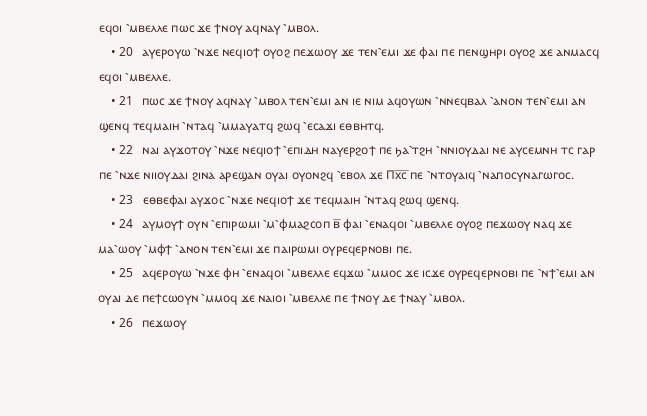ⲉϥⲟⲓ ⳿ⲙⲃⲉⲗⲗⲉ ⲡⲱⲥ ϫⲉ ϯⲛⲟⲩ ⲁϥⲛⲁⲩ ⳿ⲙⲃⲟⲗ.
    • 20   ⲁⲩⲉⲣⲟⲩⲱ ⳿ⲛϫⲉ ⲛⲉϥⲓⲟϯ ⲟⲩⲟϩ ⲡⲉϫⲱⲟⲩ ϫⲉ ⲧⲉⲛ⳿ⲉⲙⲓ ϫⲉ ⲫⲁⲓ ⲡⲉ ⲡⲉⲛϣⲏⲣⲓ ⲟⲩⲟϩ ϫⲉ ⲁⲛⲙⲁⲥϥ ⲉϥⲟⲓ ⳿ⲙⲃⲉⲗⲗⲉ.
    • 21   ⲡⲱⲥ ϫⲉ ϯⲛⲟⲩ ⲁϥⲛⲁⲩ ⳿ⲙⲃⲟⲗ ⲧⲉⲛ⳿ⲉⲙⲓ ⲁⲛ ⲓⲉ ⲛⲓⲙ ⲁϥⲟⲩⲱⲛ ⳿ⲛⲛⲉϥⲃⲁⲗ ⳿ⲁⲛⲟⲛ ⲧⲉⲛ⳿ⲉⲙⲓ ⲁⲛ ϣⲉⲛϥ ⲧⲉϥⲙⲁⲓⲏ ⳿ⲛⲧⲁϥ ⳿ⲙⲙⲁⲩⲁⲧϥ ϩⲱϥ ⳿ⲉⲥⲁϫⲓ ⲉⲑⲃⲏⲧϥ.
    • 22   ⲛⲁⲓ ⲁⲩϫⲟⲧⲟⲩ ⳿ⲛϫⲉ ⲛⲉϥⲓⲟϯ ⳿ⲉⲡⲓⲇⲏ ⲛⲁⲩⲉⲣϩⲟϯ ⲡⲉ ϧⲁ⳿ⲧϩⲏ ⳿ⲛⲛⲓⲟⲩⲇⲁⲓ ⲛⲉ ⲁⲩⲥⲉⲙⲛⲏ ⲧⲥ ⲅⲁⲣ ⲡⲉ ⳿ⲛϫⲉ ⲛⲓⲓⲟⲩⲇⲁⲓ ϩⲓⲛⲁ ⲁⲣⲉϣⲁⲛ ⲟⲩⲁⲓ ⲟⲩⲟⲛϩϥ ⳿ⲉⲃⲟⲗ ϫⲉ Ⲡⲭ̅ⲥ̅ ⲡⲉ ⳿ⲛⲧⲟⲩⲁⲓϥ ⳿ⲛⲁⲡⲟⲥⲩⲛⲁⲅⲱⲅⲟⲥ.
    • 23   ⲉⲑⲃⲉⲫⲁⲓ ⲁⲩϫⲟⲥ ⳿ⲛϫⲉ ⲛⲉϥⲓⲟϯ ϫⲉ ⲧⲉϥⲙⲁⲓⲏ ⳿ⲛⲧⲁϥ ϩⲱϥ ϣⲉⲛϥ.
    • 24   ⲁⲩⲙⲟⲩϯ ⲟⲩⲛ ⳿ⲉⲡⲓⲣⲱⲙⲓ ⳿ⲙ⳿ⲫⲙⲁϩⲥⲟⲡ ⲃ̅ ⲫⲁⲓ ⳿ⲉⲛⲁϥⲟⲓ ⳿ⲙⲃⲉⲗⲗⲉ ⲟⲩⲟϩ ⲡⲉϫⲱⲟⲩ ⲛⲁϥ ϫⲉ ⲙⲁ⳿ⲱⲟⲩ ⳿ⲙⲫϯ ⳿ⲁⲛⲟⲛ ⲧⲉⲛ⳿ⲉⲙⲓ ϫⲉ ⲡⲁⲓⲣⲱⲙⲓ ⲟⲩⲣⲉϥⲉⲣⲛⲟⲃⲓ ⲡⲉ.
    • 25   ⲁϥⲉⲣⲟⲩⲱ ⳿ⲛϫⲉ ⲫⲏ ⳿ⲉⲛⲁϥⲟⲓ ⳿ⲙⲃⲉⲗⲗⲉ ⲉϥϫⲱ ⳿ⲙⲙⲟⲥ ϫⲉ ⲓⲥϫⲉ ⲟⲩⲣⲉϥⲉⲣⲛⲟⲃⲓ ⲡⲉ ⳿ⲛϯ⳿ⲉⲙⲓ ⲁⲛ ⲟⲩⲁⲓ ⲇⲉ ⲡⲉϯⲥⲱⲟⲩⲛ ⳿ⲙⲙⲟϥ ϫⲉ ⲛⲁⲓⲟⲓ ⳿ⲙⲃⲉⲗⲗⲉ ⲡⲉ ϯⲛⲟⲩ ⲇⲉ ϯⲛⲁⲩ ⳿ⲙⲃⲟⲗ.
    • 26   ⲡⲉϫⲱⲟⲩ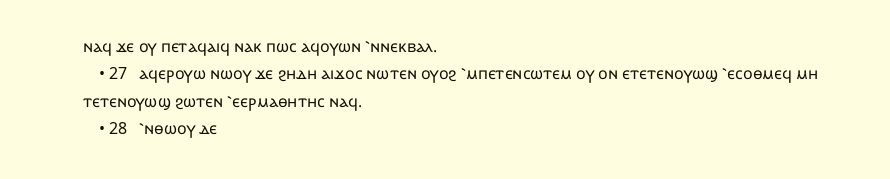ⲛⲁϥ ϫⲉ ⲟⲩ ⲡⲉⲧⲁϥⲁⲓϥ ⲛⲁⲕ ⲡⲱⲥ ⲁϥⲟⲩⲱⲛ ⳿ⲛⲛⲉⲕⲃⲁⲗ.
    • 27   ⲁϥⲉⲣⲟⲩⲱ ⲛⲱⲟⲩ ϫⲉ ϩⲏⲇⲏ ⲁⲓϫⲟⲥ ⲛⲱⲧⲉⲛ ⲟⲩⲟϩ ⳿ⲙⲡⲉⲧⲉⲛⲥⲱⲧⲉⲙ ⲟⲩ ⲟⲛ ⲉⲧⲉⲧⲉⲛⲟⲩⲱϣ ⳿ⲉⲥⲟⲑⲙⲉϥ ⲙⲏ ⲧⲉⲧⲉⲛⲟⲩⲱϣ ϩⲱⲧⲉⲛ ⳿ⲉⲉⲣⲙⲁⲑⲏⲧⲏⲥ ⲛⲁϥ.
    • 28   ⳿ⲛⲑⲱⲟⲩ ⲇⲉ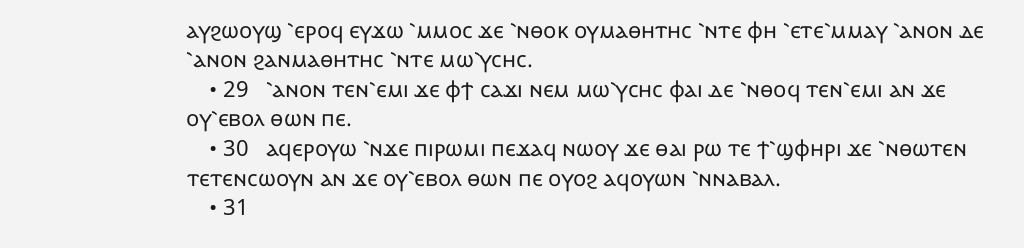ⲁⲩϩⲱⲟⲩϣ ⳿ⲉⲣⲟϥ ⲉⲩϫⲱ ⳿ⲙⲙⲟⲥ ϫⲉ ⳿ⲛⲑⲟⲕ ⲟⲩⲙⲁⲑⲏⲧⲏⲥ ⳿ⲛⲧⲉ ⲫⲏ ⳿ⲉⲧⲉ⳿ⲙⲙⲁⲩ ⳿ⲁⲛⲟⲛ ⲇⲉ ⳿ⲁⲛⲟⲛ ϩⲁⲛⲙⲁⲑⲏⲧⲏⲥ ⳿ⲛⲧⲉ ⲙⲱ⳿ⲩⲥⲏⲥ.
    • 29   ⳿ⲁⲛⲟⲛ ⲧⲉⲛ⳿ⲉⲙⲓ ϫⲉ ⲫϯ ⲥⲁϫⲓ ⲛⲉⲙ ⲙⲱ⳿ⲩⲥⲏⲥ ⲫⲁⲓ ⲇⲉ ⳿ⲛⲑⲟϥ ⲧⲉⲛ⳿ⲉⲙⲓ ⲁⲛ ϫⲉ ⲟⲩ⳿ⲉⲃⲟⲗ ⲑⲱⲛ ⲡⲉ.
    • 30   ⲁϥⲉⲣⲟⲩⲱ ⳿ⲛϫⲉ ⲡⲓⲣⲱⲙⲓ ⲡⲉϫⲁϥ ⲛⲱⲟⲩ ϫⲉ ⲑⲁⲓ ⲣⲱ ⲧⲉ ϯ⳿ϣⲫⲏⲣⲓ ϫⲉ ⳿ⲛⲑⲱⲧⲉⲛ ⲧⲉⲧⲉⲛⲥⲱⲟⲩⲛ ⲁⲛ ϫⲉ ⲟⲩ⳿ⲉⲃⲟⲗ ⲑⲱⲛ ⲡⲉ ⲟⲩⲟϩ ⲁϥⲟⲩⲱⲛ ⳿ⲛⲛⲁⲃⲁⲗ.
    • 31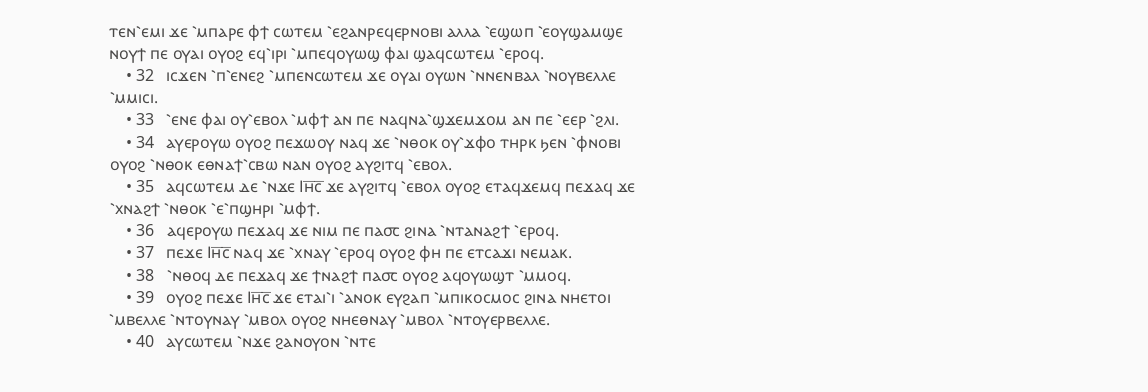ⲧⲉⲛ⳿ⲉⲙⲓ ϫⲉ ⳿ⲙⲡⲁⲣⲉ ⲫϯ ⲥⲱⲧⲉⲙ ⳿ⲉϩⲁⲛⲣⲉϥⲉⲣⲛⲟⲃⲓ ⲁⲗⲗⲁ ⳿ⲉϣⲱⲡ ⳿ⲉⲟⲩϣⲁⲙϣⲉ ⲛⲟⲩϯ ⲡⲉ ⲟⲩⲁⲓ ⲟⲩⲟϩ ⲉϥ⳿ⲓⲣⲓ ⳿ⲙⲡⲉϥⲟⲩⲱϣ ⲫⲁⲓ ϣⲁϥⲥⲱⲧⲉⲙ ⳿ⲉⲣⲟϥ.
    • 32   ⲓⲥϫⲉⲛ ⳿ⲡ⳿ⲉⲛⲉϩ ⳿ⲙⲡⲉⲛⲥⲱⲧⲉⲙ ϫⲉ ⲟⲩⲁⲓ ⲟⲩⲱⲛ ⳿ⲛⲛⲉⲛⲃⲁⲗ ⳿ⲛⲟⲩⲃⲉⲗⲗⲉ ⳿ⲙⲙⲓⲥⲓ.
    • 33   ⳿ⲉⲛⲉ ⲫⲁⲓ ⲟⲩ⳿ⲉⲃⲟⲗ ⳿ⲙⲫϯ ⲁⲛ ⲡⲉ ⲛⲁϥⲛⲁ⳿ϣϫⲉⲙϫⲟⲙ ⲁⲛ ⲡⲉ ⳿ⲉⲉⲣ ⳿ϩⲗⲓ.
    • 34   ⲁⲩⲉⲣⲟⲩⲱ ⲟⲩⲟϩ ⲡⲉϫⲱⲟⲩ ⲛⲁϥ ϫⲉ ⳿ⲛⲑⲟⲕ ⲟⲩ⳿ϫⲫⲟ ⲧⲏⲣⲕ ϧⲉⲛ ⳿ⲫⲛⲟⲃⲓ ⲟⲩⲟϩ ⳿ⲛⲑⲟⲕ ⲉⲑⲛⲁϯ⳿ⲥⲃⲱ ⲛⲁⲛ ⲟⲩⲟϩ ⲁⲩϩⲓⲧϥ ⳿ⲉⲃⲟⲗ.
    • 35   ⲁϥⲥⲱⲧⲉⲙ ⲇⲉ ⳿ⲛϫⲉ Ⲓⲏ̅ⲥ̅ ϫⲉ ⲁⲩϩⲓⲧϥ ⳿ⲉⲃⲟⲗ ⲟⲩⲟϩ ⲉⲧⲁϥϫⲉⲙϥ ⲡⲉϫⲁϥ ϫⲉ ⳿ⲭⲛⲁϩϯ ⳿ⲛⲑⲟⲕ ⳿ⲉ⳿ⲡϣⲏⲣⲓ ⳿ⲙⲫϯ.
    • 36   ⲁϥⲉⲣⲟⲩⲱ ⲡⲉϫⲁϥ ϫⲉ ⲛⲓⲙ ⲡⲉ ⲡⲁ⳪ ϩⲓⲛⲁ ⳿ⲛⲧⲁⲛⲁϩϯ ⳿ⲉⲣⲟϥ.
    • 37   ⲡⲉϫⲉ Ⲓⲏ̅ⲥ̅ ⲛⲁϥ ϫⲉ ⳿ⲭⲛⲁⲩ ⳿ⲉⲣⲟϥ ⲟⲩⲟϩ ⲫⲏ ⲡⲉ ⲉⲧⲥⲁϫⲓ ⲛⲉⲙⲁⲕ.
    • 38   ⳿ⲛⲑⲟϥ ⲇⲉ ⲡⲉϫⲁϥ ϫⲉ ϯⲛⲁϩϯ ⲡⲁ⳪ ⲟⲩⲟϩ ⲁϥⲟⲩⲱϣⲧ ⳿ⲙⲙⲟϥ.
    • 39   ⲟⲩⲟϩ ⲡⲉϫⲉ Ⲓⲏ̅ⲥ̅ ϫⲉ ⲉⲧⲁⲓ⳿ⲓ ⳿ⲁⲛⲟⲕ ⲉⲩϩⲁⲡ ⳿ⲙⲡⲓⲕⲟⲥⲙⲟⲥ ϩⲓⲛⲁ ⲛⲏⲉⲧⲟⲓ ⳿ⲙⲃⲉⲗⲗⲉ ⳿ⲛⲧⲟⲩⲛⲁⲩ ⳿ⲙⲃⲟⲗ ⲟⲩⲟϩ ⲛⲏⲉⲑⲛⲁⲩ ⳿ⲙⲃⲟⲗ ⳿ⲛⲧⲟⲩⲉⲣⲃⲉⲗⲗⲉ.
    • 40   ⲁⲩⲥⲱⲧⲉⲙ ⳿ⲛϫⲉ ϩⲁⲛⲟⲩⲟⲛ ⳿ⲛⲧⲉ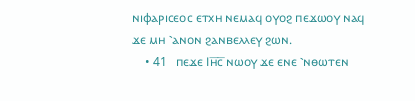ⲛⲓⲫⲁⲣⲓⲥⲉⲟⲥ ⲉⲧⲭⲏ ⲛⲉⲙⲁϥ ⲟⲩⲟϩ ⲡⲉϫⲱⲟⲩ ⲛⲁϥ ϫⲉ ⲙⲏ ⳿ⲁⲛⲟⲛ ϩⲁⲛⲃⲉⲗⲗⲉⲩ ϩⲱⲛ.
    • 41   ⲡⲉϫⲉ Ⲓⲏ̅ⲥ̅ ⲛⲱⲟⲩ ϫⲉ ⲉⲛⲉ ⳿ⲛⲑⲱⲧⲉⲛ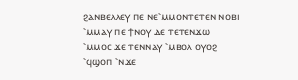ϩⲁⲛⲃⲉⲗⲗⲉⲩ ⲡⲉ ⲛⲉ⳿ⲙⲙⲟⲛⲧⲉⲧⲉⲛ ⲛⲟⲃⲓ ⳿ⲙⲙⲁⲩ ⲡⲉ ϯⲛⲟⲩ ⲇⲉ ⲧⲉⲧⲉⲛϫⲱ ⳿ⲙⲙⲟⲥ ϫⲉ ⲧⲉⲛⲛⲁⲩ ⳿ⲙⲃⲟⲗ ⲟⲩⲟϩ ⳿ϥϣⲟⲡ ⳿ⲛϫⲉ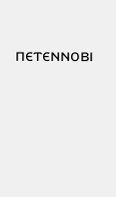ⲡⲉⲧⲉⲛⲛⲟⲃⲓ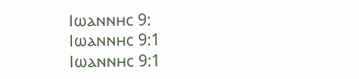Ⲓⲱⲁⲛⲛⲏⲥ 9:
Ⲓⲱⲁⲛⲛⲏⲥ 9:1
Ⲓⲱⲁⲛⲛⲏⲥ 9:1